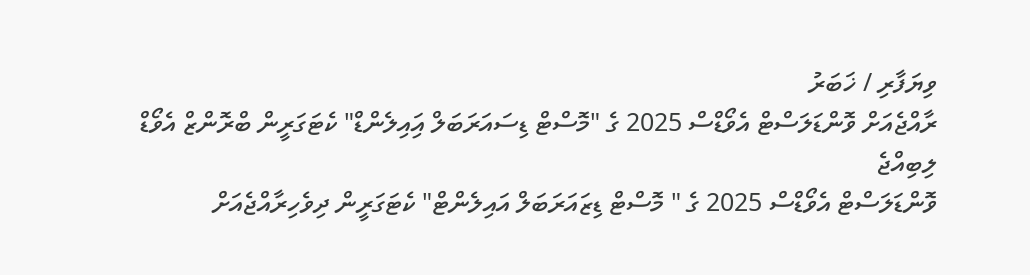ވިޔަފާރި / ޚަބަރު
ރާއްޖެއަށް ވޮންޑަލަސްޓް އެވޯޑްސް 2025 ގެ "މޮސްޓް ޑިސައަރަބަލް އަިއިލެންޑް" ކެޓަގަރީން ބްރޮންޒް އެވޯޑް ލިބިއްޖެ
ވޮންޑަލަސްޓް އެވޯޑްސް 2025 ގެ " މޮސްޓް ޑިޒައަރަބަލް އައިލެންޓް" ކެޓަގަރީން ދިވެހިރާއްޖެއަށް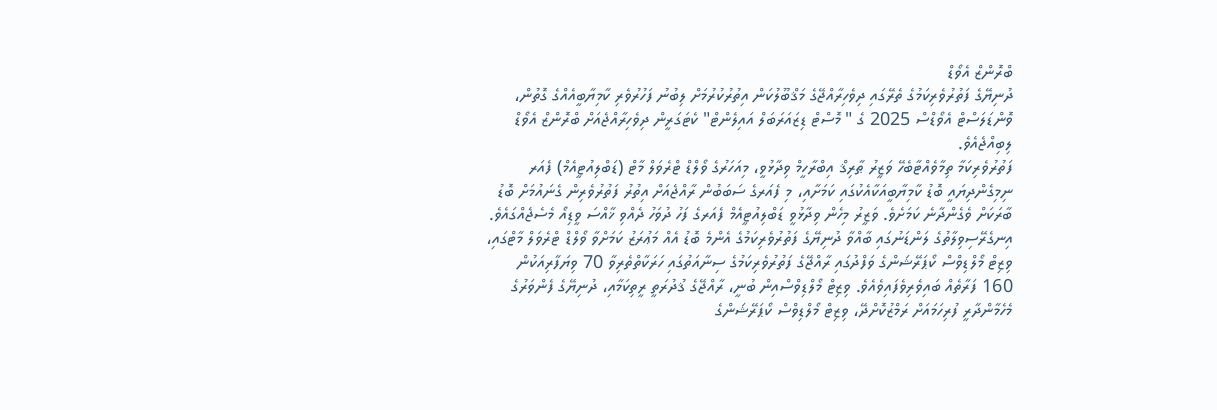ބްރޮންޒް އެވޯޑް
ދުނިޔޭގެ ފަތުރުވެރިކަމުގެ ތެރޭގައި ދިވެހިރާއްޖޭގެ މަޤްބޫލުކަން އިތުރުކުރުމަށް ލިބުނު ފަހުރުވެރި ކާމިޔާބީއެއްގެ ގޮތުން، ވޮންޑަލަސްޓް އެވޯޑްސް 2025 ގެ " މޮސްޓް ޑިޒައަރަބަލް އައިލެންޓް" ކެޓަގަރީން ދިވެހިރާއްޖެއަށް ބްރޮންޒް އެވޯޑް ލިބިއްޖެއެވެ.
ފަތުރުވެރިކަމާ ތިމާވެއްޓާބެހޭ ވަޒީރު ޠާރިޤް އިބްރާހީމް ވިދާޅުވީ، މިއަހަރުގެ ވޯލްޑް ޓްރެވަލް މާޓް (ޑަބްލިއުޓީއެމް) ފެއަރ ނިމިގެންދިޔައީ ބޮޑު ކާމިޔާބީއަކާއެކުގައި ކަމަށާއި، މި ފެއަރގެ ސަބަބުން ރާއްޖެއަށް އިތުރު ފަތުރުވެރިން ގެނައުމަށް ބޮޑު ބާރަކަށް ވެގެންދާނެ ކަމަށެވެ. ވަޒީރު މިހެން ވިދާޅުވީ ޑަބްލިއުޓީއެމް ފެއަރގެ ފަހު ދުވަހު ދެއްވި ޚާއްސަ ވީޑިއޯ މެސެޖެއްގައެވެ.
އިނގެރޭސިވިލާތުގެ ލަންޑަނުގައި ބާއްވާ ދުނިޔޭގެ ފަތުރުވެރިކަމުގެ އެންމެ ބޮޑު އެއް މަޢުރަޒު ކަމަށްވާ ވޯލްޑް ޓްރެވަލް މާޓްގައި، ވިޒިޓް މޯލްޑިވްސް ކޯޕަރޭޝަންގެ ވަފްދުގައި ރާއްޖޭގެ ފަތުރުވެރިކަމުގެ ސިނާއަތުގައި ހަރަކާތްތެރިވާ 70 ވިޔަފާރިއަކުން 160 ފަރާތެއް ބައިވެރިވެފައިވެއެވެ. ވިޒިޓް މޯލްޑިވްސްއިން ބުނީ، ރާއްޖޭގެ ޤުދުރަތީ ރީތިކަމާއި، ދުނިޔޭގެ ފެންވަރުގެ މެހެމާންދާރީ ފުރިހަމައަށް ރަމްޒުކޮށްދޭ، ވިޒިޓް މޯލްޑިވްސް ކޯޕަރޭޝަންގެ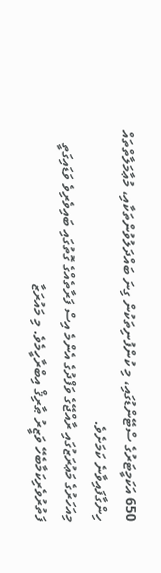650 އަކަމީޓަރުގެ ސްޓޭންޑުގައި، މި ކުންފުނިތަކުން ގިނަ ބައްދަލުވުންތަކާއި، މުޢާމަލާތްތައް ހިންގާފައިވާނެ ކަމަށެވެ.
މިއަހަރުގެ މަޢުރަޒުގައި ރާއްޖޭގެ ވަފްދުގެ އެންމެ އިސް ފަރާތެއްގެ ގޮތުގައި ބައިވެރިވެ ވަޑައިގަތީ ފަތުރުވެރިކަމާބެހޭ ވަޒީރު ޠާރިޤް އިބްރާހީމެވެ. މި މައުރަޒާ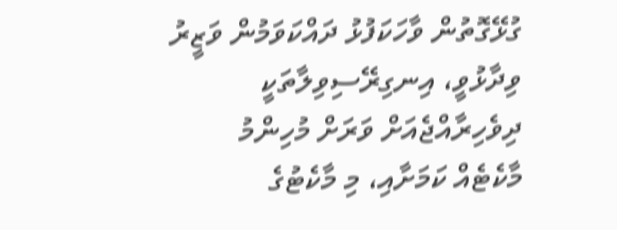ގުޅޭގޮތުން ވާހަކަފުޅު ދައްކަވަމުން ވަޒީރު ވިދާޅުވީ، އިނގިރޭސިވިލާތަކީ ދިވެހިރާއްޖެއަށް ވަރަށް މުހިންމު މާކެޓެއް ކަމަށާއި، މި މާކެޓުގެ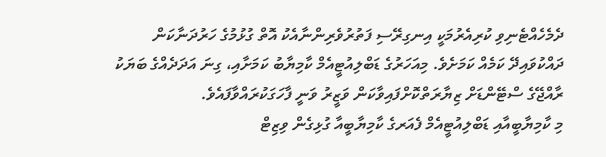ދެމެހެއްޓެނިވި ކުރިއެރުމަކީ އިނގިރޭސި ފަތުރުވެރިންނާއެކު އޮތް ގުޅުމުގެ ހަރުދަނާކަން ދައްކުވައިދޭ ކަމެއް ކަމަށެވެ. މިއަހަރުގެ ޑަބްލިއުޓީއެމް ކާމިޔާބު ކަމަށާއި، ގިނަ އަދަދެއްގެ ބަޔަކު ރާއްޖޭގެ ސްޓޭންޑަށް ޒިޔާރަތްކޮށްފައިވާކަން ވަޒީރު ވަނީ ފާހަގަކުރައްވާފައެވެ.
މި ކާމިޔާބީއާއި ޑަބްލިއުޓީއެމް ފެއަރގެ ކާމިޔާބީއާ ގުޅިގެން ވިޒިޓް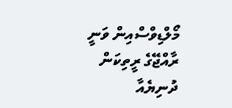މޯލްޑިވްސްއިން ވަނީ ރާއްޖޭގެ ރީތިކަން ދުނިޔެއާ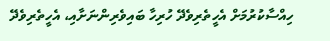ހިއްސާކުރުމަށް އެހީތެރިވެދޭ ހުރިހާ ބައިވެރިންނަށާއި، އެހީތެރިވެދޭ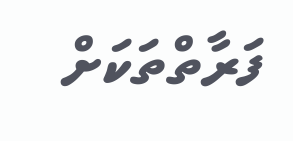ފަރާތްތަކަށް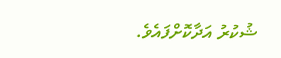ޝުކުރު އަދާކޮށްފައެވެ.